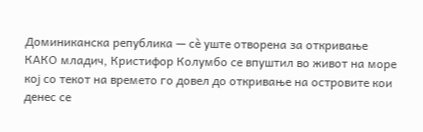Доминиканска република — сѐ уште отворена за откривање
КАКО младич, Кристифор Колумбо се впуштил во живот на море кој со текот на времето го довел до откривање на островите кои денес се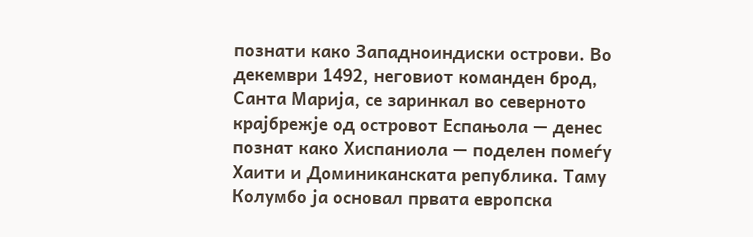познати како Западноиндиски острови. Во декември 1492, неговиот команден брод, Санта Марија, се заринкал во северното крајбрежје од островот Еспањола — денес познат како Хиспаниола — поделен помеѓу Хаити и Доминиканската република. Таму Колумбо ја основал првата европска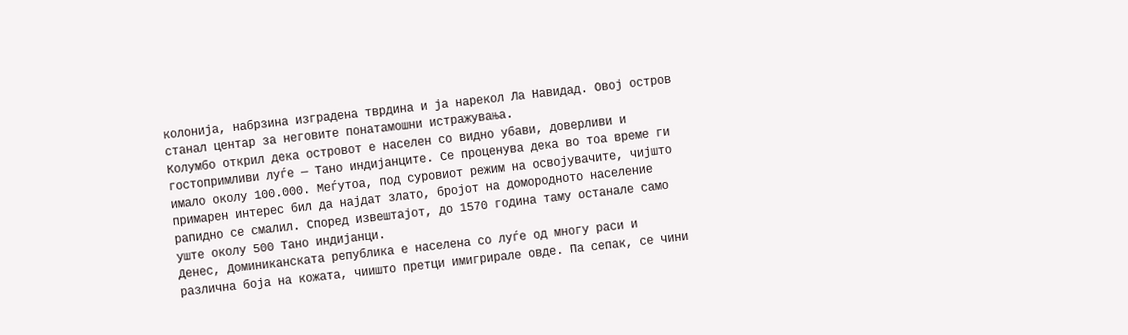колонија, набрзина изградена тврдина и ја нарекол Ла Навидад. Овој остров станал центар за неговите понатамошни истражувања.
Колумбо открил дека островот е населен со видно убави, доверливи и гостопримливи луѓе — Тано индијанците. Се проценува дека во тоа време ги имало околу 100.000. Меѓутоа, под суровиот режим на освојувачите, чијшто примарен интерес бил да најдат злато, бројот на домородното население рапидно се смалил. Според извештајот, до 1570 година таму останале само уште околу 500 Тано индијанци.
Денес, Доминиканската република е населена со луѓе од многу раси и различна боја на кожата, чиишто претци имигрирале овде. Па сепак, се чини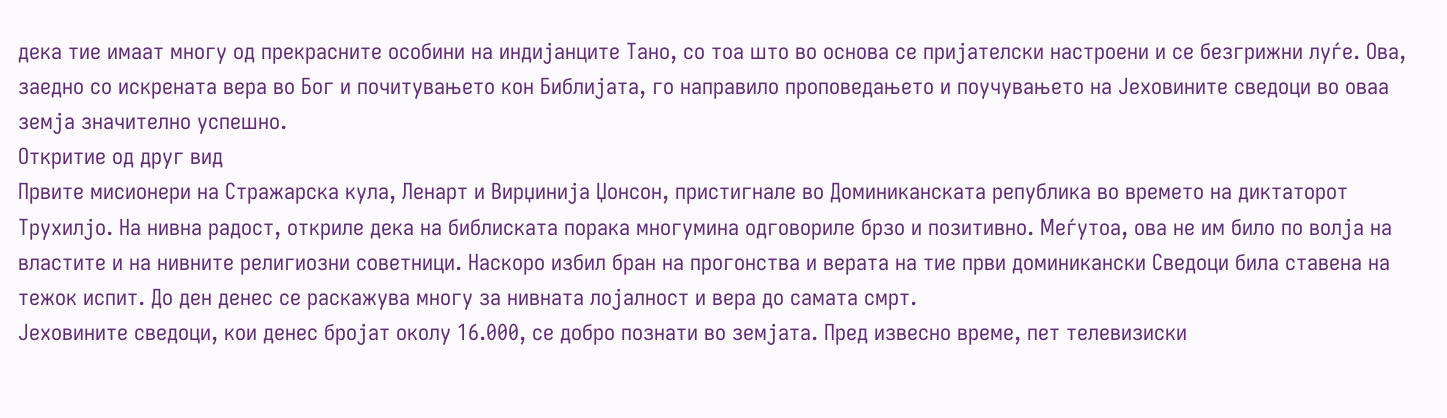дека тие имаат многу од прекрасните особини на индијанците Тано, со тоа што во основа се пријателски настроени и се безгрижни луѓе. Ова, заедно со искрената вера во Бог и почитувањето кон Библијата, го направило проповедањето и поучувањето на Јеховините сведоци во оваа земја значително успешно.
Откритие од друг вид
Првите мисионери на Стражарска кула, Ленарт и Вирџинија Џонсон, пристигнале во Доминиканската република во времето на диктаторот Трухилјо. На нивна радост, откриле дека на библиската порака многумина одговориле брзо и позитивно. Меѓутоа, ова не им било по волја на властите и на нивните религиозни советници. Наскоро избил бран на прогонства и верата на тие први доминикански Сведоци била ставена на тежок испит. До ден денес се раскажува многу за нивната лојалност и вера до самата смрт.
Јеховините сведоци, кои денес бројат околу 16.000, се добро познати во земјата. Пред извесно време, пет телевизиски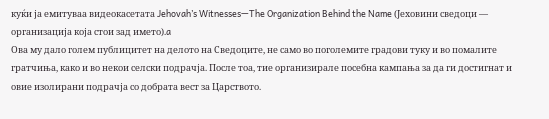куќи ја емитуваа видеокасетата Jehovah’s Witnesses—The Organization Behind the Name (Јеховини сведоци — организација која стои зад името).a
Ова му дало голем публицитет на делото на Сведоците, не само во поголемите градови туку и во помалите гратчиња, како и во некои селски подрачја. После тоа, тие организирале посебна кампања за да ги достигнат и овие изолирани подрачја со добрата вест за Царството.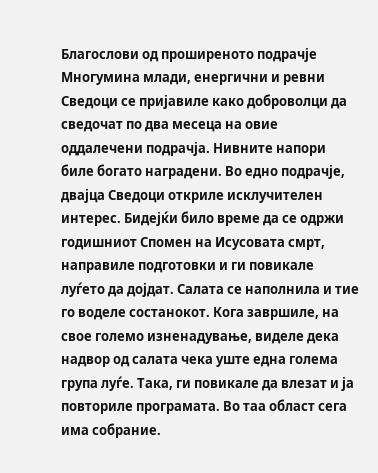Благослови од проширеното подрачје
Многумина млади, енергични и ревни Сведоци се пријавиле како доброволци да сведочат по два месеца на овие оддалечени подрачја. Нивните напори биле богато наградени. Во едно подрачје, двајца Сведоци откриле исклучителен интерес. Бидејќи било време да се одржи годишниот Спомен на Исусовата смрт, направиле подготовки и ги повикале луѓето да дојдат. Салата се наполнила и тие го воделе состанокот. Кога завршиле, на свое големо изненадување, виделе дека надвор од салата чека уште една голема група луѓе. Така, ги повикале да влезат и ја повториле програмата. Во таа област сега има собрание.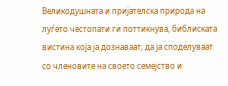Великодушната и пријателска природа на луѓето честопати ги поттикнува, библиската вистина која ја дознаваат, да ја споделуваат со членовите на своето семејство и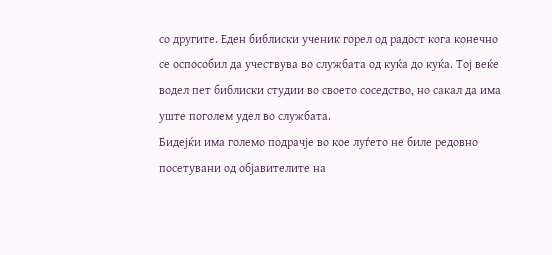со другите. Еден библиски ученик горел од радост кога конечно се оспособил да учествува во службата од куќа до куќа. Тој веќе водел пет библиски студии во своето соседство, но сакал да има уште поголем удел во службата.
Бидејќи има големо подрачје во кое луѓето не биле редовно посетувани од објавителите на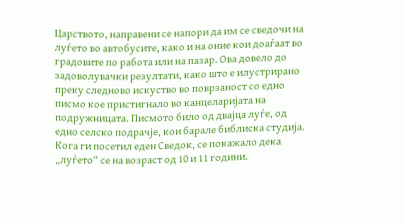Царството, направени се напори да им се сведочи на луѓето во автобусите, како и на оние кои доаѓаат во градовите по работа или на пазар. Ова довело до задоволувачки резултати, како што е илустрирано преку следново искуство во поврзаност со едно писмо кое пристигнало во канцеларијата на подружницата. Писмото било од двајца луѓе, од едно селско подрачје, кои барале библиска студија. Кога ги посетил еден Сведок, се покажало дека „луѓето“ се на возраст од 10 и 11 години.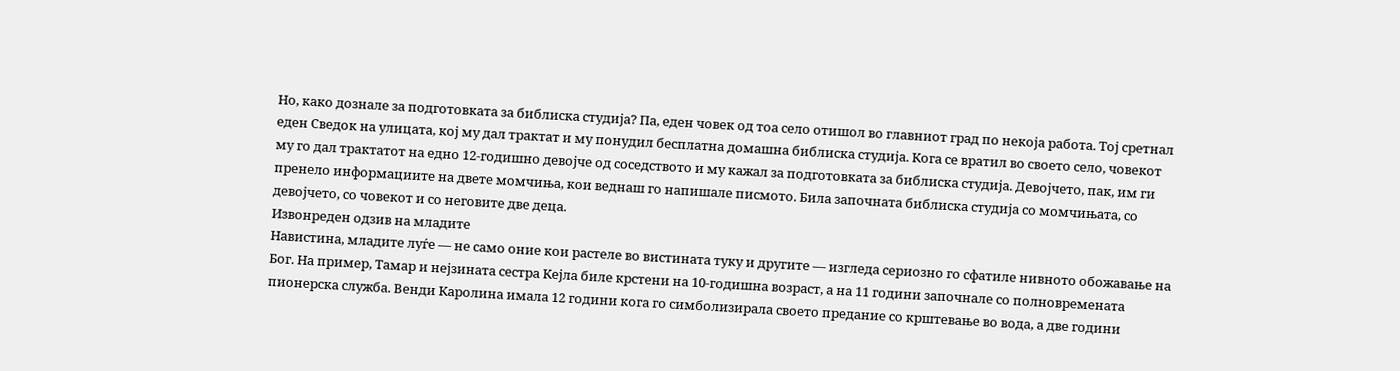Но, како дознале за подготовката за библиска студија? Па, еден човек од тоа село отишол во главниот град по некоја работа. Тој сретнал еден Сведок на улицата, кој му дал трактат и му понудил бесплатна домашна библиска студија. Кога се вратил во своето село, човекот му го дал трактатот на едно 12-годишно девојче од соседството и му кажал за подготовката за библиска студија. Девојчето, пак, им ги пренело информациите на двете момчиња, кои веднаш го напишале писмото. Била започната библиска студија со момчињата, со девојчето, со човекот и со неговите две деца.
Извонреден одзив на младите
Навистина, младите луѓе — не само оние кои растеле во вистината туку и другите — изгледа сериозно го сфатиле нивното обожавање на Бог. На пример, Тамар и нејзината сестра Кејла биле крстени на 10-годишна возраст, а на 11 години започнале со полновремената пионерска служба. Венди Каролина имала 12 години кога го симболизирала своето предание со крштевање во вода, а две години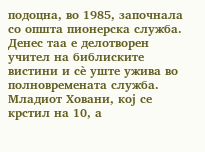подоцна, во 1985, започнала со општа пионерска служба. Денес таа е делотворен учител на библиските вистини и сѐ уште ужива во полновремената служба. Младиот Ховани, кој се крстил на 10, а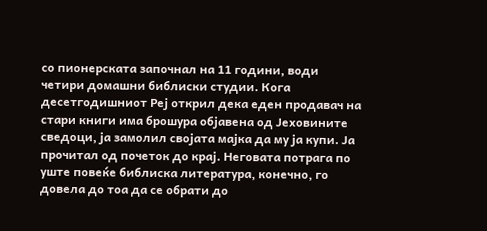со пионерската започнал на 11 години, води четири домашни библиски студии. Кога десетгодишниот Реј открил дека еден продавач на стари книги има брошура објавена од Јеховините сведоци, ја замолил својата мајка да му ја купи. Ја прочитал од почеток до крај. Неговата потрага по уште повеќе библиска литература, конечно, го довела до тоа да се обрати до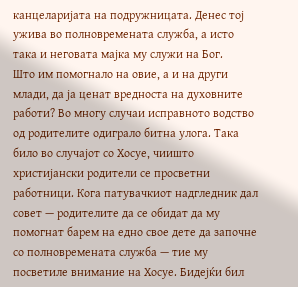канцеларијата на подружницата. Денес тој ужива во полновремената служба, а исто така и неговата мајка му служи на Бог.
Што им помогнало на овие, а и на други млади, да ја ценат вредноста на духовните работи? Во многу случаи исправното водство од родителите одиграло битна улога. Така било во случајот со Хосуе, чиишто христијански родители се просветни работници. Кога патувачкиот надгледник дал совет — родителите да се обидат да му помогнат барем на едно свое дете да започне со полновремената служба — тие му посветиле внимание на Хосуе. Бидејќи бил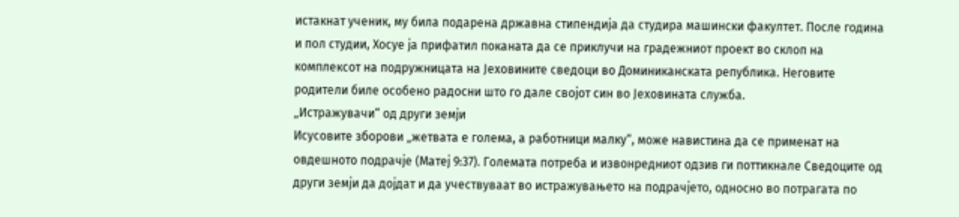истакнат ученик, му била подарена државна стипендија да студира машински факултет. После година и пол студии, Хосуе ја прифатил поканата да се приклучи на градежниот проект во склоп на комплексот на подружницата на Јеховините сведоци во Доминиканската република. Неговите родители биле особено радосни што го дале својот син во Јеховината служба.
„Истражувачи“ од други земји
Исусовите зборови „жетвата е голема, а работници малку“, може навистина да се применат на овдешното подрачје (Матеј 9:37). Големата потреба и извонредниот одзив ги поттикнале Сведоците од други земји да дојдат и да учествуваат во истражувањето на подрачјето, односно во потрагата по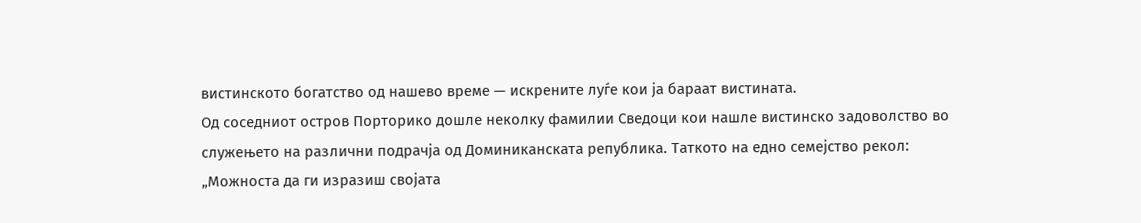вистинското богатство од нашево време — искрените луѓе кои ја бараат вистината.
Од соседниот остров Порторико дошле неколку фамилии Сведоци кои нашле вистинско задоволство во служењето на различни подрачја од Доминиканската република. Таткото на едно семејство рекол: „Можноста да ги изразиш својата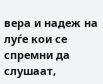вера и надеж на луѓе кои се спремни да слушаат,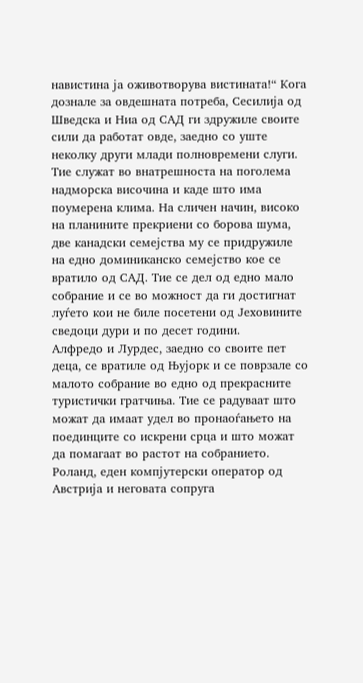навистина ја оживотворува вистината!“ Кога дознале за овдешната потреба, Сесилија од Шведска и Ниа од САД ги здружиле своите сили да работат овде, заедно со уште неколку други млади полновремени слуги. Тие служат во внатрешноста на поголема надморска височина и каде што има поумерена клима. На сличен начин, високо на планините прекриени со борова шума, две канадски семејства му се придружиле на едно доминиканско семејство кое се вратило од САД. Тие се дел од едно мало собрание и се во можност да ги достигнат луѓето кои не биле посетени од Јеховините сведоци дури и по десет години.
Алфредо и Лурдес, заедно со своите пет деца, се вратиле од Њујорк и се поврзале со малото собрание во едно од прекрасните туристички гратчиња. Тие се радуваат што можат да имаат удел во пронаоѓањето на поединците со искрени срца и што можат да помагаат во растот на собранието. Роланд, еден компјутерски оператор од Австрија и неговата сопруга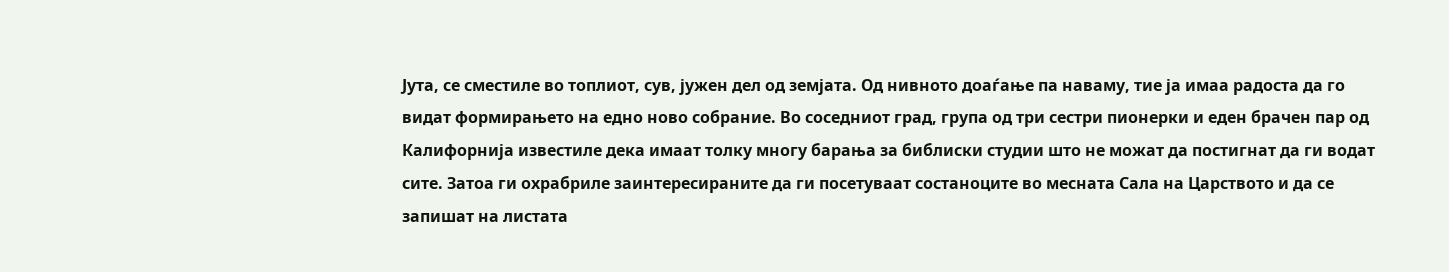Јута, се сместиле во топлиот, сув, јужен дел од земјата. Од нивното доаѓање па наваму, тие ја имаа радоста да го видат формирањето на едно ново собрание. Во соседниот град, група од три сестри пионерки и еден брачен пар од Калифорнија известиле дека имаат толку многу барања за библиски студии што не можат да постигнат да ги водат сите. Затоа ги охрабриле заинтересираните да ги посетуваат состаноците во месната Сала на Царството и да се запишат на листата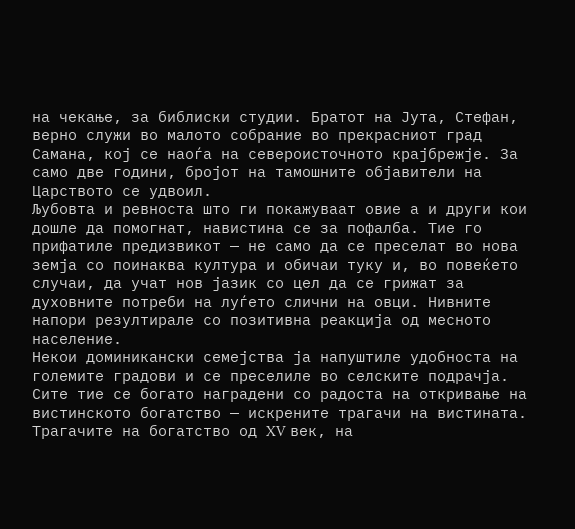на чекање, за библиски студии. Братот на Јута, Стефан, верно служи во малото собрание во прекрасниот град Самана, кој се наоѓа на североисточното крајбрежје. За само две години, бројот на тамошните објавители на Царството се удвоил.
Љубовта и ревноста што ги покажуваат овие а и други кои дошле да помогнат, навистина се за пофалба. Тие го прифатиле предизвикот — не само да се преселат во нова земја со поинаква култура и обичаи туку и, во повеќето случаи, да учат нов јазик со цел да се грижат за духовните потреби на луѓето слични на овци. Нивните напори резултирале со позитивна реакција од месното население.
Некои доминикански семејства ја напуштиле удобноста на големите градови и се преселиле во селските подрачја. Сите тие се богато наградени со радоста на откривање на вистинското богатство — искрените трагачи на вистината.
Трагачите на богатство од XV век, на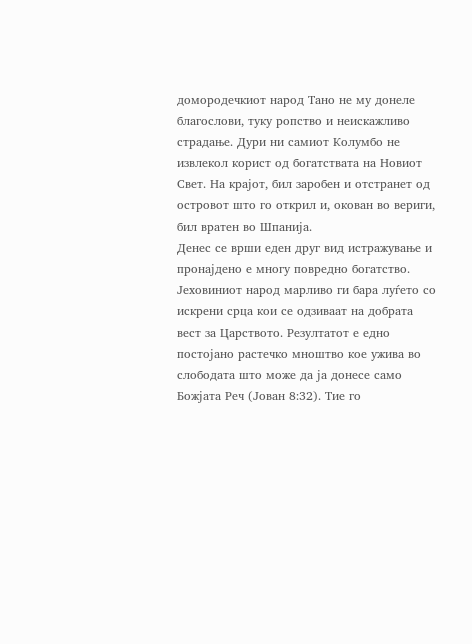домородечкиот народ Тано не му донеле благослови, туку ропство и неискажливо страдање. Дури ни самиот Колумбо не извлекол корист од богатствата на Новиот Свет. На крајот, бил заробен и отстранет од островот што го открил и, окован во вериги, бил вратен во Шпанија.
Денес се врши еден друг вид истражување и пронајдено е многу повредно богатство. Јеховиниот народ марливо ги бара луѓето со искрени срца кои се одзиваат на добрата вест за Царството. Резултатот е едно постојано растечко мноштво кое ужива во слободата што може да ја донесе само Божјата Реч (Јован 8:32). Тие го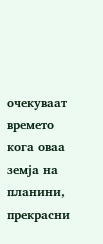очекуваат времето кога оваа земја на планини, прекрасни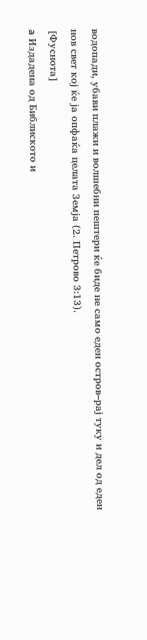водопади, убави плажи и волшебни пештери ќе биде не само еден остров–рај туку и дел од еден нов свет кој ќе ја опфаќа целата Земја (2. Петрово 3:13).
[Фуснота]
a Издадена од Библиското и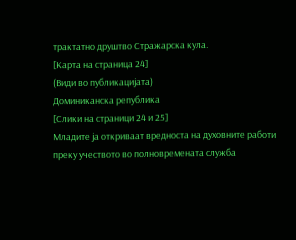трактатно друштво Стражарска кула.
[Карта на страница 24]
(Види во публикацијата)
Доминиканска република
[Слики на страници 24 и 25]
Младите ја откриваат вредноста на духовните работи преку учеството во полновремената служба